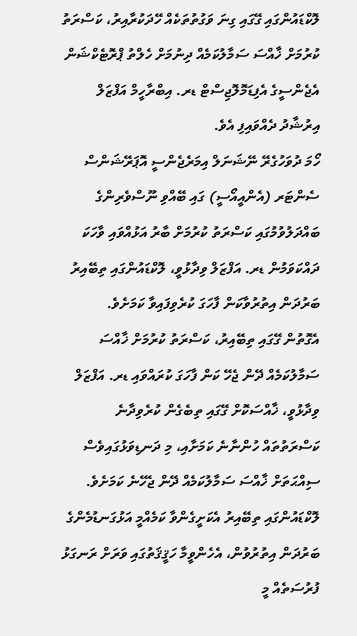ލޮކްޑައުންގައި ގޭގައި ގިނަ ވަގުތުތަކެއް ހޭދަކުރާއިރު، ކަސްރަތު ކުރުމަށް ޚާއްސަ ސަމާލުކަމެއް ދިނުމަށް ހެލްތު ޕްރޮޓެކްޝަން އެޖެންސީގެ އެފިޑަމޮލޮޖިސްޓް ޑރ. އިބްރާހީމް އަފްޒަލް އިރުޝާދު ދެއްވައިފި އެވެ.
ހޯމަ ދުވަހުގެރޭ ނޭޝަނަލް އިމަރެޖެންސީ އޮޕަރޭޝަންސް ސެންޓަރ (އެންއީއޯސީ) ގައި ބޭއްވި ނޫސްވެރިންގެ ބައްދަލުވުމުގައި ކަސްރަތު ކުރުމަށް ބާރު އަޅުއްވައި ވާހަކަ ދައްކަވަމުން ޑރ. އަފްޒަލް ވިދާޅުވީ، ލޮކްޑައުންގައި ތިބޭއިރު ބަރުދަން އިތުރުވާކަން ފާހަގަ ކުރެވިފައިވާ ކަމަށެވެ.
އެގޮތުން ގޭގައި ތިބޭއިރު، ކަސްރަތު ކުރުމަށް ޚާއްސަ ސަމާލުކަމެއް ދޭން ޖެހޭ ކަން ފާހަގަ ކުރައްވައި ޑރ. އަފްޒަލް ވިދާޅުވީ، ޚާއްސަކޮށް ގޭގައި ތިބެގެން ކުރެވިދާނެ ކަސްރަތުތައް ހުންނާނެ ކަމަށާއި، މި ދަނޑިވަޅުގައިވެސް ސިއްޙަތަށް ޚާއްސަ ސަމާލުކަމެއް ދޭން ޖެހޭނެ ކަމަށެވެ.
ލޮކްޑައުންގައި ތިބޭއިރު އެކަށީގެންވާ ކަމެއްމީ އަޅުގަނޑުމެންގެ ބަރުދަން އިތުރުވުން، އެހެންވީމާ ހަޤީޤަތުގައި ވަރަށް ރަނގަޅު ފުރުސަތެއް މީ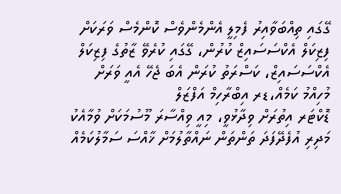ގޭގައި ތިއްބަވާއިރު ފެމިލީ އެންމެންވެސް ކޮންމެސް ވަރަކަށް ފިޒިކަލް އެކްސަސައިޒް ކުރުން، ގޭގައި ކުރެވޭ ޒާތުގެ ފިޒިކަލް އެކްސަސައިޒް، ކަސްރަތު ކުރަން އެބަ ޖެހޭ އެއީ ވަރަށް މުހިއްމު ކަމެއް،ޑރ އިބްރާހިމް އަފްޒަލް
ޑޮކްޓަރ އިތުރަށް ވިދާޅުވީ، މިއީ ވިއްސާރަ މޫސުމަކަށް ވުމާއެކު މަދިރި އުފެދޭފަދަ ތަންތަން ނައްތާލުމަށް ޚާއްސަ ސަމާލުކަމެއް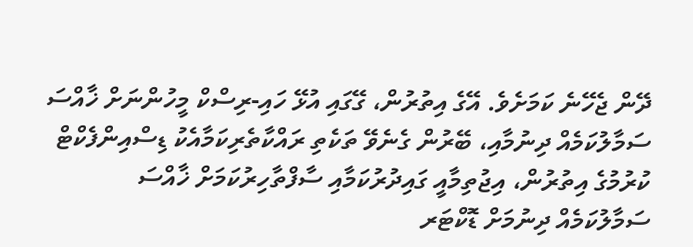ދޭން ޖެހޭނެ ކަމަށެވެ. އޭގެ އިތުރުން، ގޭގައި އުޅޭ ހައި-ރިސްކް މީހުންނަށް ޚާއްސަ ސަމާލުކަމެއް ދިނުމާއި، ބޭރުން ގެނެވޭ ތަކެތި ރައްކާތެރިކަމާއެކު ޑިސްއިންފެކްޓް ކުރުމުގެ އިތުރުން، އިޖުތިމާއީ ގައިދުރުކަމާއި ސާފްތާހިރުކަމަށް ޚާއްސަ ސަމާލުކަމެއް ދިނުމަށް ޑޮކްޓަރ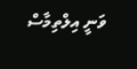ވަނީ އިލްތިމާސް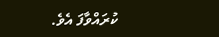ކުރައްވާފަ އެވެ.